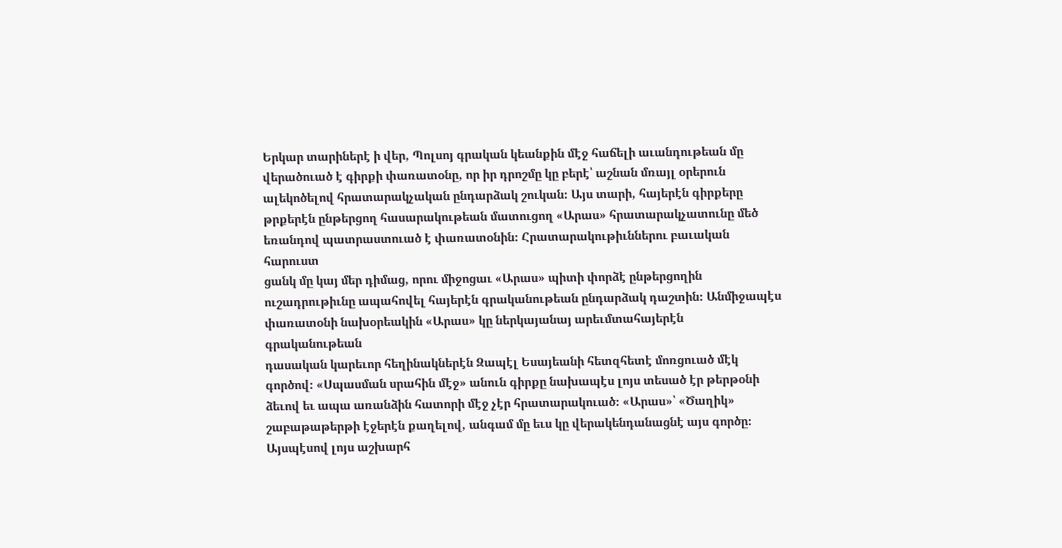Երկար տարիներէ ի վեր, Պոլսոյ գրական կեանքին մէջ հաճելի աւանդութեան մը
վերածուած է գիրքի փառատօնը, որ իր դրոշմը կը բերէ՝ աշնան մռայլ օրերուն
ալեկոծելով հրատարակչական ընդարձակ շուկան։ Այս տարի, հայերէն գիրքերը
թրքերէն ընթերցող հասարակութեան մատուցող «Արաս» հրատարակչատունը մեծ
եռանդով պատրաստուած է փառատօնին։ Հրատարակութիւններու բաւական հարուստ
ցանկ մը կայ մեր դիմաց, որու միջոցաւ «Արաս» պիտի փորձէ ընթերցողին
ուշադրութիւնը ապահովել հայերէն գրականութեան ընդարձակ դաշտին։ Անմիջապէս
փառատօնի նախօրեակին «Արաս» կը ներկայանայ արեւմտահայերէն գրականութեան
դասական կարեւոր հեղինակներէն Զապէլ Եսայեանի հետզհետէ մոռցուած մէկ
գործով։ «Սպասման սրահին մէջ» անուն գիրքը նախապէս լոյս տեսած էր թերթօնի
ձեւով եւ ապա առանձին հատորի մէջ չէր հրատարակուած։ «Արաս»՝ «Ծաղիկ»
շաբաթաթերթի էջերէն քաղելով, անգամ մը եւս կը վերակենդանացնէ այս գործը։
Այսպէսով լոյս աշխարհ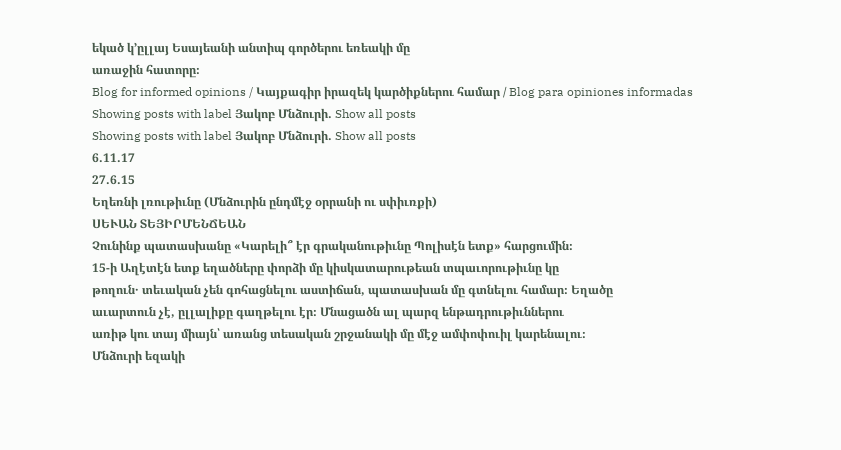եկած կ՚ըլլայ Եսայեանի անտիպ գործերու եռեակի մը
առաջին հատորը։
Blog for informed opinions / Կայքագիր իրազեկ կարծիքներու համար / Blog para opiniones informadas
Showing posts with label Յակոբ Մնձուրի. Show all posts
Showing posts with label Յակոբ Մնձուրի. Show all posts
6.11.17
27.6.15
Եղեռնի լռութիւնը (Մնձուրին ընդմէջ օրրանի ու սփիւռքի)
ՍԵՒԱՆ ՏԵՅԻՐՄԵՆՃԵԱՆ
Չունինք պատասխանը «Կարելի՞ էր գրականութիւնը Պոլիսէն ետք» հարցումին։
15-ի Աղէտէն ետք եղածները փորձի մը կիսկատարութեան տպաւորութիւնը կը
թողուն․ տեւական չեն գոհացնելու աստիճան, պատասխան մը գտնելու համար։ Եղածը
աւարտուն չէ, ըլլալիքը գաղթելու էր։ Մնացածն ալ պարզ ենթադրութիւններու
առիթ կու տայ միայն՝ առանց տեսական շրջանակի մը մէջ ամփոփուիլ կարենալու։
Մնձուրի եզակի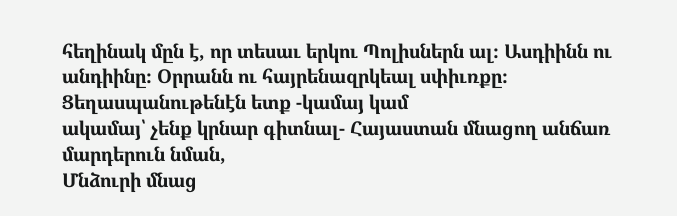հեղինակ մըն է, որ տեսաւ երկու Պոլիսներն ալ։ Ասդիինն ու
անդիինը։ Օրրանն ու հայրենազրկեալ սփիւռքը։ Ցեղասպանութենէն ետք -կամայ կամ
ակամայ՝ չենք կրնար գիտնալ- Հայաստան մնացող անճառ մարդերուն նման,
Մնձուրի մնաց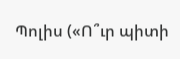Պոլիս («Ո՞ւր պիտի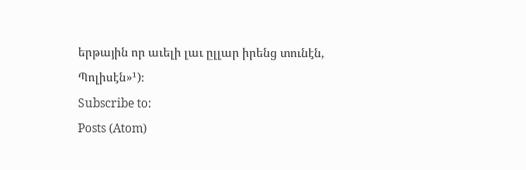երթային որ աւելի լաւ ըլլար իրենց տունէն,
Պոլիսէն»¹)։
Subscribe to:
Posts (Atom)